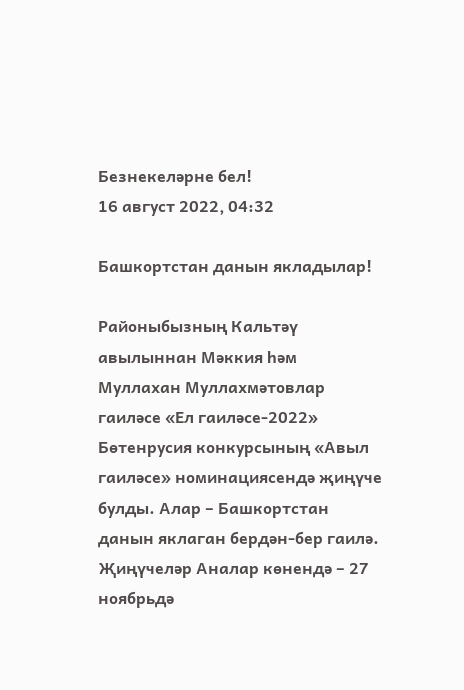Безнекеләрне бел!
16 август 2022, 04:32

Башкортстан данын якладылар!

Районыбызның Кальтәү авылыннан Мәккия һәм Муллахан Муллахмәтовлар гаиләсе «Ел гаиләсе-2022» Бөтенрусия конкурсының «Авыл гаиләсе» номинациясендә җиңүче булды. Алар – Башкортстан данын яклаган бердән-бер гаилә. Җиңүчеләр Аналар көнендә – 27 ноябрьдә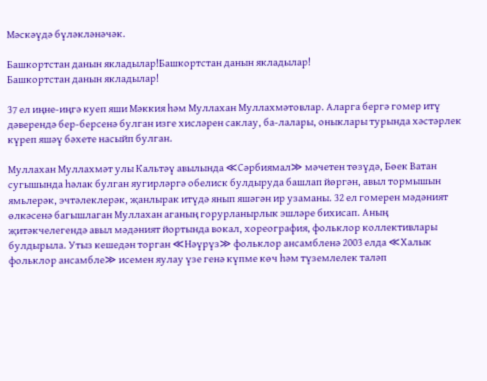Мәскәүдә бүләкләнәчәк.

Башкортстан данын якладылар!Башкортстан данын якладылар!
Башкортстан данын якладылар!

37 ел иңне-иңгә куеп яши Мәккия һәм Муллахан Муллахмәтовлар. Аларга бергә гомер итү дәверендә бер-берсенә булган изге хисләрен саклау, ба-лалары, оныклары турында хәстәрлек күреп яшәү бәхете насыйп булган.

Муллахан Муллахмәт улы Кальтәү авылында ≪Сәрбиямал≫ мәчетен төзүдә, Бөек Ватан сугышында һәлак булган яугирләргә обелиск булдыруда башлап йөргән, авыл тормышын ямьлерәк, эчтәлеклерәк, җанлырак итүдә янып яшәгән ир узаманы. 32 ел гомерен мәдәният өлкәсенә багышлаган Муллахан аганың горурланырлык эшләре бихисап. Аның җитәкчелегендә авыл мәдәният йортында вокал, хореография, фольклор коллективлары булдырыла. Утыз кешедән торган ≪Нәүрүз≫ фольклор ансамбленә 2003 елда ≪Халык фольклор ансамбле≫ исемен яулау үзе генә күпме көч һәм түземлелек таләп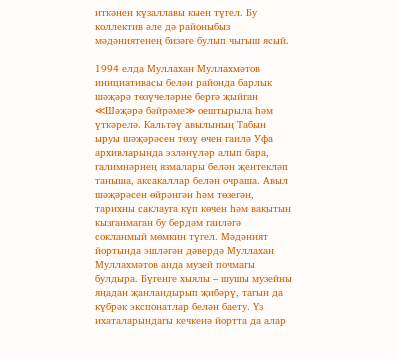иткәнен күзаллавы кыен түгел. Бу коллектив әле дә районыбыз мәдәниятенең бизәге булып чыгыш ясый.

1994 елда Муллахан Муллахмәтов инициативасы белән районда барлык шәҗәрә төзүчеләрне бергә җыйган ≪Шәҗәрә бәйрәме≫ оештырыла һәм үткәрелә. Кальтәү авылының Табын ыруы шәҗәрәсен төзү өчен гаилә Уфа архивларында эзләнүләр алып бара, галимнәрнең язмалары белән җентекләп таныша, аксакаллар белән очраша. Авыл шәҗәрәсен өйрәнгән һәм төзегән, тарихны саклауга күп көчен һәм вакытын кызганмаган бу бердәм гаиләгә сокланмый мөмкин түгел. Мәдәният йортында эшләгән дәвердә Муллахан Муллахмәтов анда музей почмагы булдыра. Бүгенге хыялы – шушы музейны яңадан җанландырып җибәрү, тагын да күбрәк экспонатлар белән баету. Үз ихаталарындагы кечкенә йортта да алар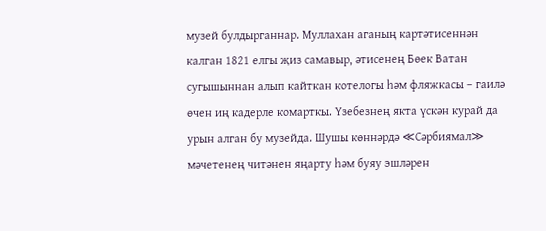музей булдырганнар. Муллахан аганың картәтисеннән калган 1821 елгы җиз самавыр, әтисенең Бөек Ватан сугышыннан алып кайткан котелогы һәм фляжкасы – гаилә өчен иң кадерле комарткы. Үзебезнең якта үскән курай да урын алган бу музейда. Шушы көннәрдә ≪Сәрбиямал≫ мәчетенең читәнен яңарту һәм буяу эшләрен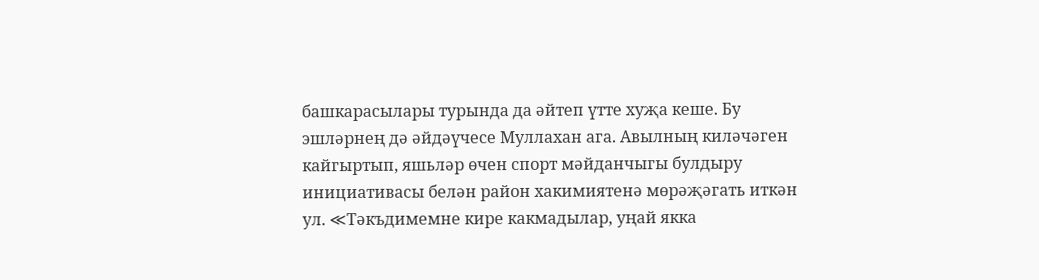башкарасылары турында да әйтеп үтте хуҗа кеше. Бу эшләрнең дә әйдәүчесе Муллахан ага. Авылның киләчәген кайгыртып, яшьләр өчен спорт мәйданчыгы булдыру инициативасы белән район хакимиятенә мөрәҗәгать иткән ул. ≪Тәкъдимемне кире какмадылар, уңай якка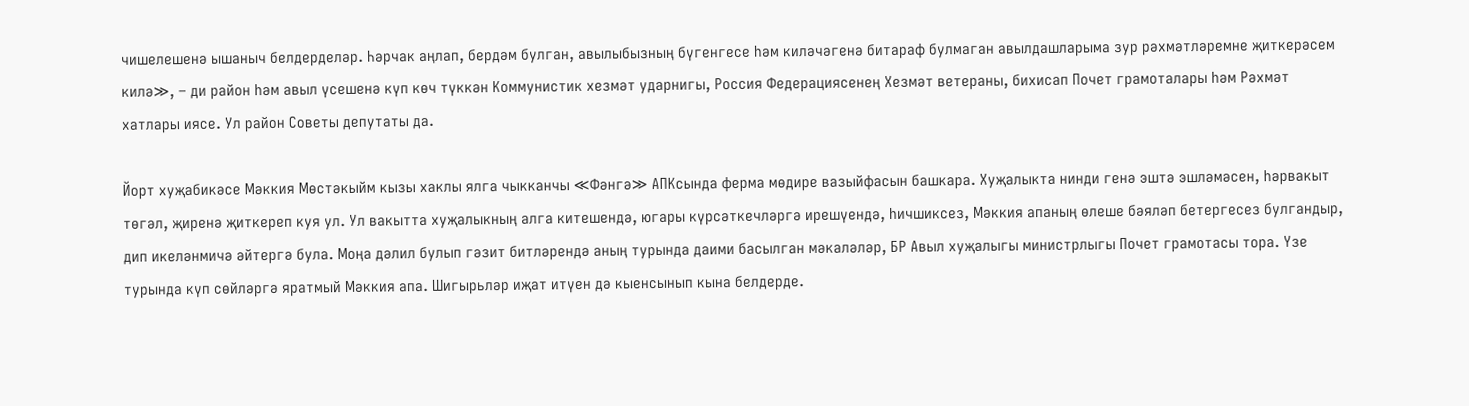чишелешенә ышаныч белдерделәр. Һәрчак аңлап, бердәм булган, авылыбызның бүгенгесе һәм киләчәгенә битараф булмаган авылдашларыма зур рәхмәтләремне җиткерәсем килә≫, – ди район һәм авыл үсешенә күп көч түккән Коммунистик хезмәт ударнигы, Россия Федерациясенең Хезмәт ветераны, бихисап Почет грамоталары һәм Рәхмәт хатлары иясе. Ул район Советы депутаты да.

Йорт хуҗабикәсе Мәккия Мөстәкыйм кызы хаклы ялга чыкканчы ≪Фәнгә≫ АПКсында ферма мөдире вазыйфасын башкара. Хуҗалыкта нинди генә эштә эшләмәсен, һәрвакыт төгәл, җиренә җиткереп куя ул. Ул вакытта хуҗалыкның алга китешендә, югары күрсәткечләргә ирешүендә, һичшиксез, Мәккия апаның өлеше бәяләп бетергесез булгандыр, дип икеләнмичә әйтергә була. Моңа дәлил булып гәзит битләрендә аның турында даими басылган мәкаләләр, БР Авыл хуҗалыгы министрлыгы Почет грамотасы тора. Үзе турында күп сөйләргә яратмый Мәккия апа. Шигырьләр иҗат итүен дә кыенсынып кына белдерде.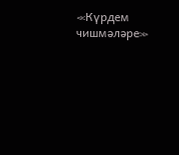≪Күрдем чишмәләре≫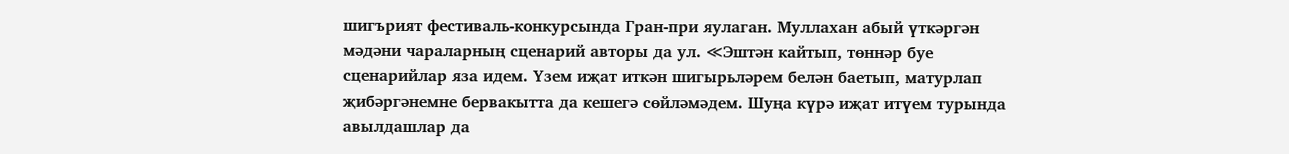шигърият фестиваль-конкурсында Гран-при яулаган. Муллахан абый үткәргән мәдәни чараларның сценарий авторы да ул. ≪Эштән кайтып, төннәр буе сценарийлар яза идем. Үзем иҗат иткән шигырьләрем белән баетып, матурлап җибәргәнемне бервакытта да кешегә сөйләмәдем. Шуңа күрә иҗат итүем турында авылдашлар да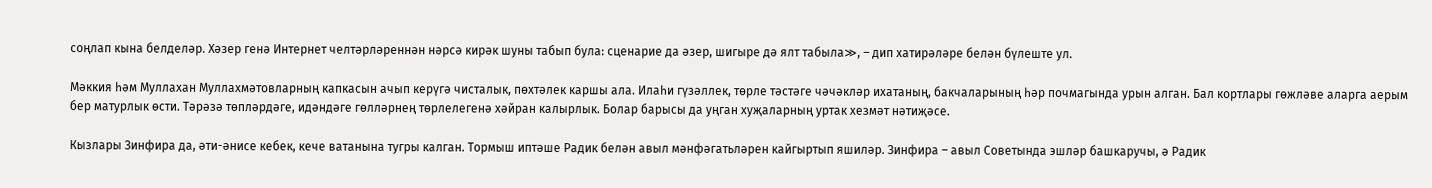соңлап кына белделәр. Хәзер генә Интернет челтәрләреннән нәрсә кирәк шуны табып була: сценарие да әзер, шигыре дә ялт табыла≫, – дип хатирәләре белән бүлеште ул.

Мәккия һәм Муллахан Муллахмәтовларның капкасын ачып керүгә чисталык, пөхтәлек каршы ала. Илаһи гүзәллек, төрле тәстәге чәчәкләр ихатаның, бакчаларының һәр почмагында урын алган. Бал кортлары гөжләве аларга аерым бер матурлык өсти. Тәрәзә төпләрдәге, идәндәге гөлләрнең төрлелегенә хәйран калырлык. Болар барысы да уңган хуҗаларның уртак хезмәт нәтиҗәсе.

Кызлары Зинфира да, әти-әнисе кебек, кече ватанына тугры калган. Тормыш иптәше Радик белән авыл мәнфәгатьләрен кайгыртып яшиләр. Зинфира – авыл Советында эшләр башкаручы, ә Радик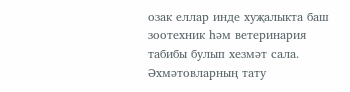озак еллар инде хуҗалыкта баш зоотехник һәм ветеринария табибы булып хезмәт сала. Әхмәтовларның тату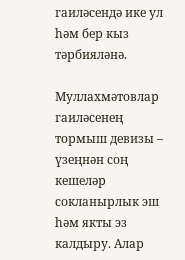гаиләсендә ике ул һәм бер кыз тәрбияләнә.

Муллахмәтовлар гаиләсенең тормыш девизы – үзеңнән соң кешеләр сокланырлык эш һәм якты эз калдыру. Алар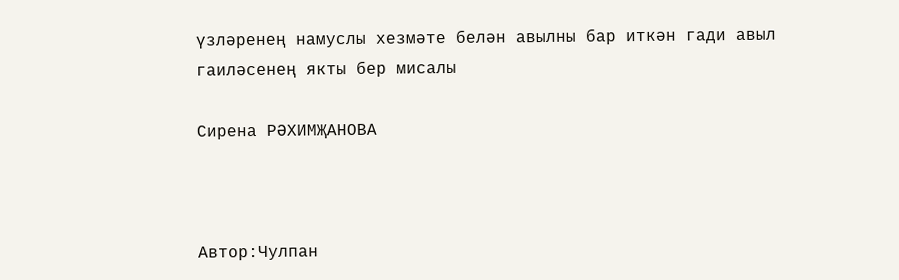үзләренең намуслы хезмәте белән авылны бар иткән гади авыл гаиләсенең якты бер мисалы

Сирена РӘХИМҖАНОВА



Автор:Чулпан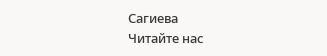Сагиева
Читайте нас